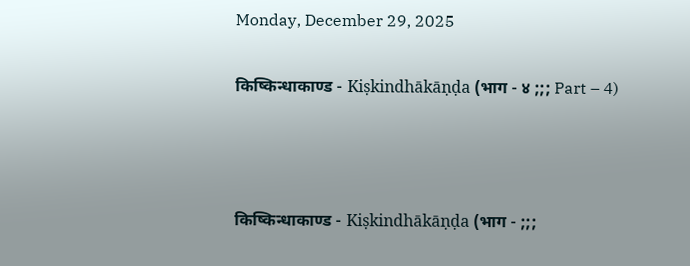Monday, December 29, 2025

किष्किन्धाकाण्ड - Kiṣkindhākāṇḍa (भाग - ४ ;;; Part – 4)



किष्किन्धाकाण्ड - Kiṣkindhākāṇḍa (भाग - ;;;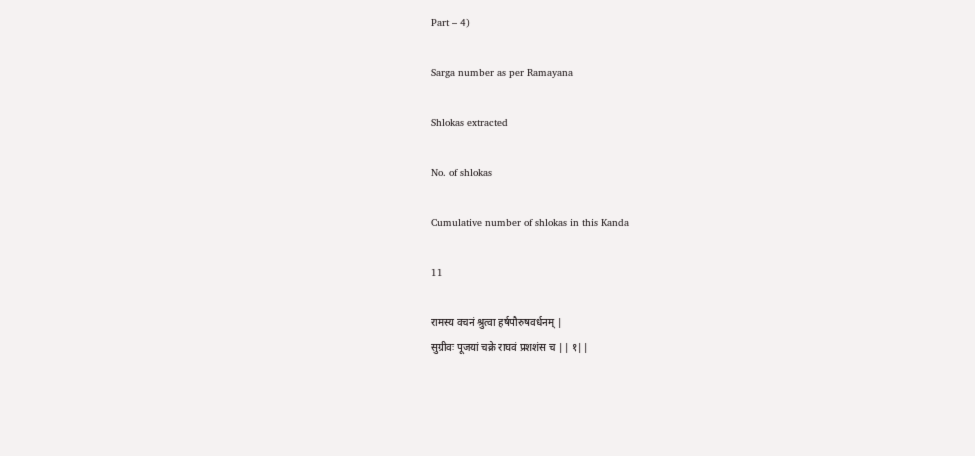Part – 4)

Sarga number as per Ramayana

Shlokas extracted

No. of shlokas

Cumulative number of shlokas in this Kanda

11

रामस्य वचनं श्रुत्वा हर्षपौरुषवर्धनम् |
सुग्रीवः पूजयां चक्रे राघवं प्रशशंस च || १||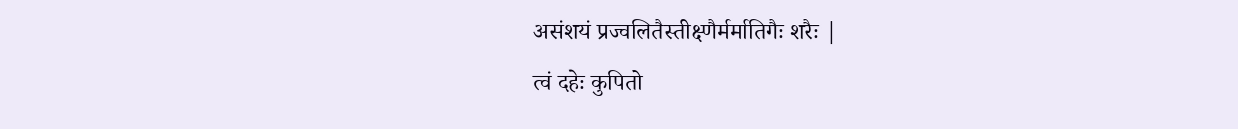असंशयं प्रज्वलितैस्तीक्ष्णैर्मर्मातिगैः शरैः |
त्वं दहेः कुपितो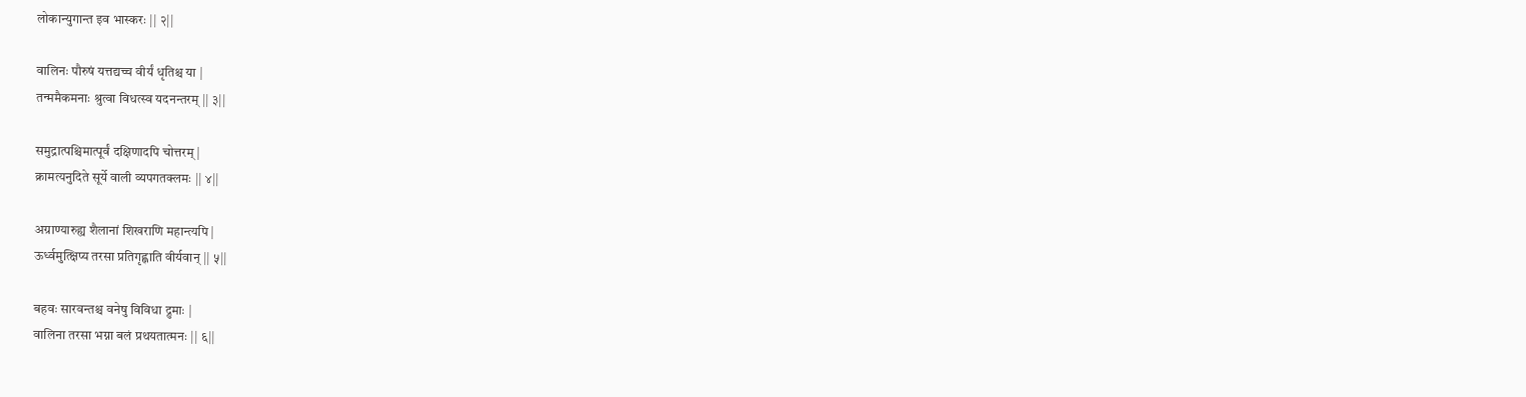लोकान्युगान्त इव भास्करः || २||

वालिनः पौरुषं यत्तद्यच्च वीर्यं धृतिश्च या |
तन्ममैकमनाः श्रुत्वा विधत्स्व यदनन्तरम् || ३||

समुद्रात्पश्चिमात्पूर्वं दक्षिणादपि चोत्तरम् |
क्रामत्यनुदिते सूर्ये वाली व्यपगतक्लमः || ४||

अग्राण्यारुह्य शैलानां शिखराणि महान्त्यपि |
ऊर्ध्वमुत्क्षिप्य तरसा प्रतिगृह्णाति वीर्यवान् || ५||

बहवः सारवन्तश्च वनेषु विविधा द्रुमाः |
वालिना तरसा भग्ना बलं प्रथयतात्मनः || ६||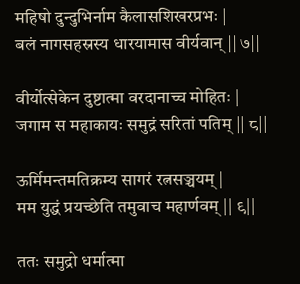महिषो दुन्दुभिर्नाम कैलासशिखरप्रभः |
बलं नागसहस्रस्य धारयामास वीर्यवान् || ७||

वीर्योत्सेकेन दुष्टात्मा वरदानाच्च मोहितः |
जगाम स महाकायः समुद्रं सरितां पतिम् || ८||

ऊर्मिमन्तमतिक्रम्य सागरं रत्नसञ्चयम् |
मम युद्धं प्रयच्छेति तमुवाच महार्णवम् || ९||

ततः समुद्रो धर्मात्मा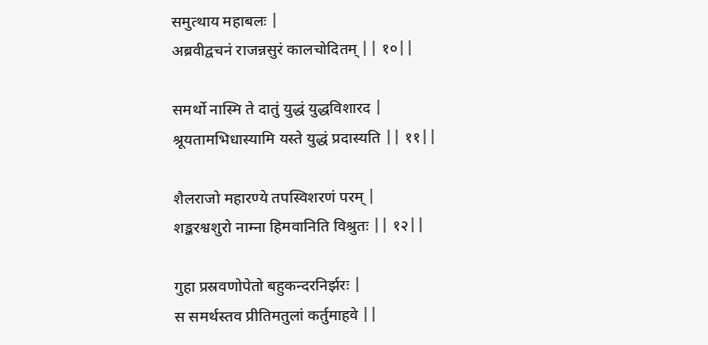समुत्थाय महाबलः |
अब्रवीद्वचनं राजन्नसुरं कालचोदितम् || १०||

समर्थो नास्मि ते दातुं युद्धं युद्धविशारद |
श्रूयतामभिधास्यामि यस्ते युद्धं प्रदास्यति || ११||

शैलराजो महारण्ये तपस्विशरणं परम् |
शङ्करश्वशुरो नाम्ना हिमवानिति विश्रुतः || १२||

गुहा प्रस्रवणोपेतो बहुकन्दरनिर्झरः |
स समर्थस्तव प्रीतिमतुलां कर्तुमाहवे ||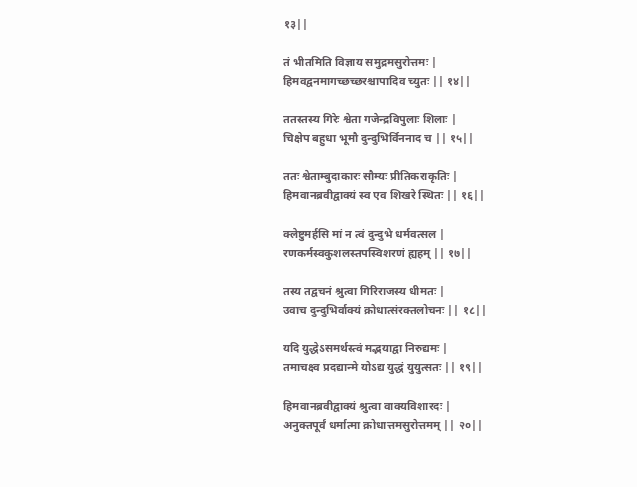१३||

तं भीतमिति विज्ञाय समुद्रमसुरोत्तमः |
हिमवद्वनमागच्छच्छरश्चापादिव च्युतः || १४||

ततस्तस्य गिरेः श्वेता गजेन्द्रविपुलाः शिलाः |
चिक्षेप बहुधा भूमौ दुन्दुभिर्विननाद च || १५||

ततः श्वेताम्बुदाकारः सौम्यः प्रीतिकराकृतिः |
हिमवानब्रवीद्वाक्यं स्व एव शिखरे स्थितः || १६||

क्लेष्टुमर्हसि मां न त्वं दुन्दुभे धर्मवत्सल |
रणकर्मस्वकुशलस्तपस्विशरणं ह्यहम् || १७||

तस्य तद्वचनं श्रुत्वा गिरिराजस्य धीमतः |
उवाच दुन्दुभिर्वाक्यं क्रोधात्संरक्तलोचनः || १८||

यदि युद्धेऽसमर्थस्त्वं मद्भयाद्वा निरुद्यमः |
तमाचक्ष्व प्रदद्यान्मे योऽद्य युद्धं युयुत्सतः || १९||

हिमवानब्रवीद्वाक्यं श्रुत्वा वाक्यविशारदः |
अनुक्तपूर्वं धर्मात्मा क्रोधात्तमसुरोत्तमम् || २०||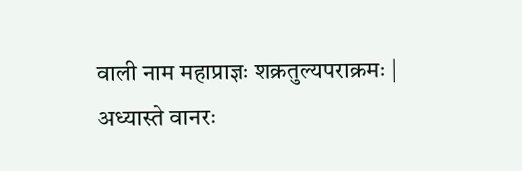वाली नाम महाप्राज्ञः शक्रतुल्यपराक्रमः |
अध्यास्ते वानरः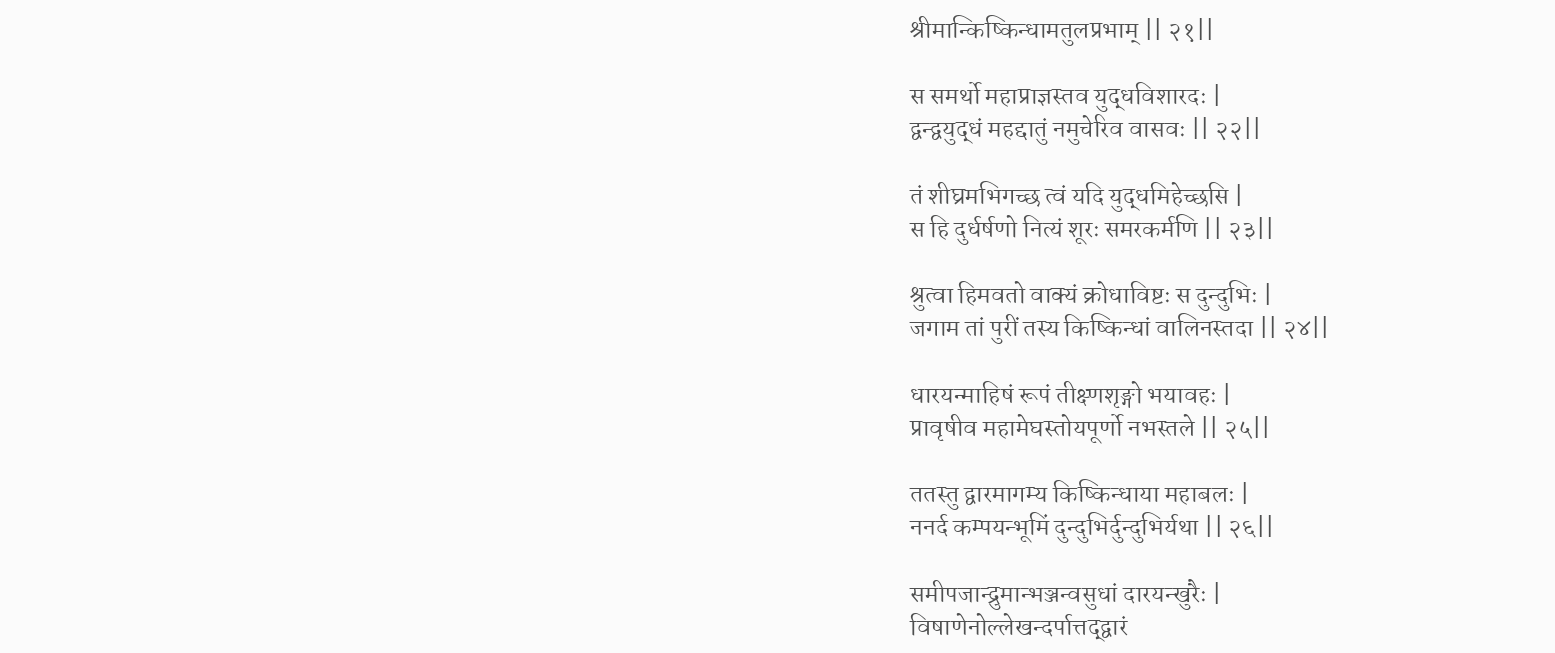श्रीमान्किष्किन्धामतुलप्रभाम् || २१||

स समर्थो महाप्राज्ञस्तव युद्धविशारदः |
द्वन्द्वयुद्धं महद्दातुं नमुचेरिव वासवः || २२||

तं शीघ्रमभिगच्छ त्वं यदि युद्धमिहेच्छसि |
स हि दुर्धर्षणो नित्यं शूरः समरकर्मणि || २३||

श्रुत्वा हिमवतो वाक्यं क्रोधाविष्टः स दुन्दुभिः |
जगाम तां पुरीं तस्य किष्किन्धां वालिनस्तदा || २४||

धारयन्माहिषं रूपं तीक्ष्णशृङ्गो भयावहः |
प्रावृषीव महामेघस्तोयपूर्णो नभस्तले || २५||

ततस्तु द्वारमागम्य किष्किन्धाया महाबलः |
ननर्द कम्पयन्भूमिं दुन्दुभिर्दुन्दुभिर्यथा || २६||

समीपजान्द्रुमान्भञ्जन्वसुधां दारयन्खुरैः |
विषाणेनोल्लेखन्दर्पात्तद्द्वारं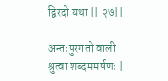द्विरदो यथा || २७||

अन्तःपुरगतो वाली श्रुत्वा शब्दममर्षणः |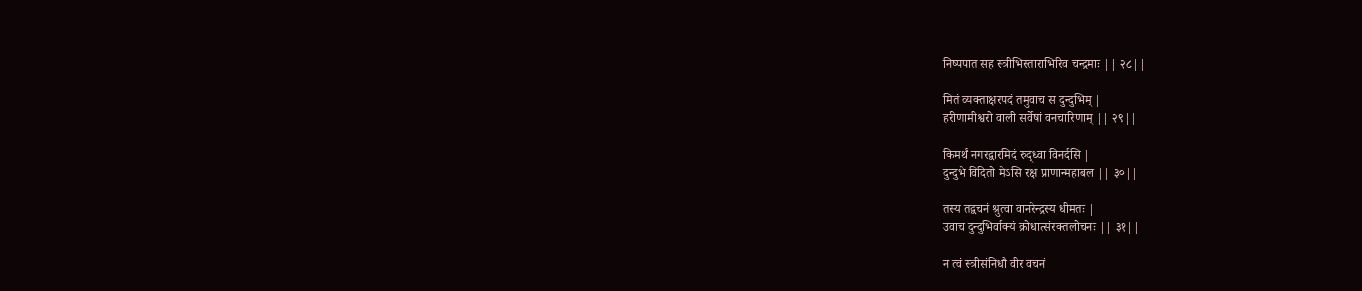निष्पपात सह स्त्रीभिस्ताराभिरिव चन्द्रमाः || २८||

मितं व्यक्ताक्षरपदं तमुवाच स दुन्दुभिम् |
हरीणामीश्वरो वाली सर्वेषां वनचारिणाम् || २९||

किमर्थं नगरद्वारमिदं रुद्ध्वा विनर्दसि |
दुन्दुभे विदितो मेऽसि रक्ष प्राणान्महाबल || ३०||

तस्य तद्वचनं श्रुत्वा वानरेन्द्रस्य धीमतः |
उवाच दुन्दुभिर्वाक्यं क्रोधात्संरक्तलोचनः || ३१||

न त्वं स्त्रीसंनिधौ वीर वचनं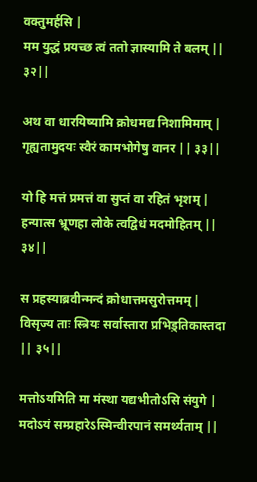वक्तुमर्हसि |
मम युद्धं प्रयच्छ त्वं ततो ज्ञास्यामि ते बलम् || ३२||

अथ वा धारयिष्यामि क्रोधमद्य निशामिमाम् |
गृह्यतामुदयः स्वैरं कामभोगेषु वानर || ३३||

यो हि मत्तं प्रमत्तं वा सुप्तं वा रहितं भृशम् |
हन्यात्स भ्रूणहा लोके त्वद्विधं मदमोहितम् || ३४||

स प्रहस्याब्रवीन्मन्दं क्रोधात्तमसुरोत्तमम् |
विसृज्य ताः स्त्रियः सर्वास्तारा प्रभिड़्तिकास्तदा || ३५||

मत्तोऽयमिति मा मंस्था यद्यभीतोऽसि संयुगे |
मदोऽयं सम्प्रहारेऽस्मिन्वीरपानं समर्थ्यताम् ||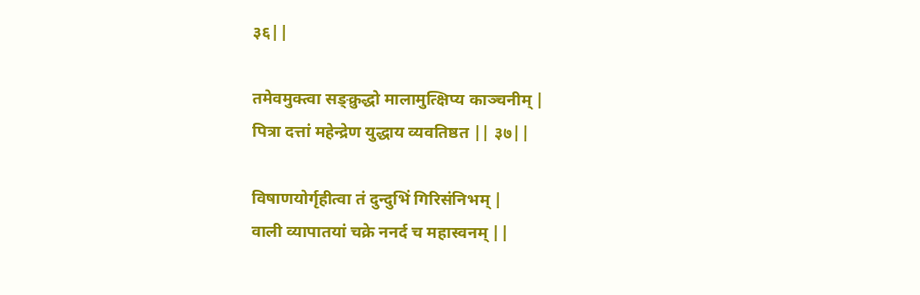३६||

तमेवमुक्त्वा सङ्क्रुद्धो मालामुत्क्षिप्य काञ्चनीम् |
पित्रा दत्तां महेन्द्रेण युद्धाय व्यवतिष्ठत || ३७||

विषाणयोर्गृहीत्वा तं दुन्दुभिं गिरिसंनिभम् |
वाली व्यापातयां चक्रे ननर्द च महास्वनम् ||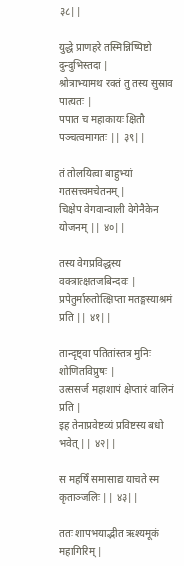३८||

युद्धे प्राणहरे तस्मिन्निष्पिष्टो दुन्दुभिस्तदा |
श्रोत्राभ्यामथ रक्तं तु तस्य सुस्राव पात्यतः |
पपात च महाकायः क्षितौ पञ्चत्वमागतः || ३९||

तं तोलयित्वा बाहुभ्यां गतसत्त्वमचेतनम् |
चिक्षेप वेगवान्वाली वेगेनैकेन योजनम् || ४०||

तस्य वेगप्रविद्धस्य वक्त्रात्क्षतजबिन्दवः |
प्रपेतुर्मारुतोत्क्षिप्ता मतङ्गस्याश्रमं प्रति || ४१||

तान्दृष्ट्वा पतितांस्तत्र मुनिः शोणितविप्रुषः |
उत्ससर्ज महाशापं क्षेप्तारं वालिनं प्रति |
इह तेनाप्रवेष्टव्यं प्रविष्टस्य बधो भवेत् || ४२||

स महर्षिं समासाद्य याचते स्म कृताञ्जलिः || ४३||

ततः शापभयाद्भीत ऋश्यमूकं महागिरिम् |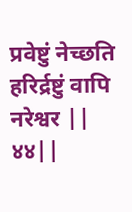प्रवेष्टुं नेच्छति हरिर्द्रष्टुं वापि नरेश्वर || ४४||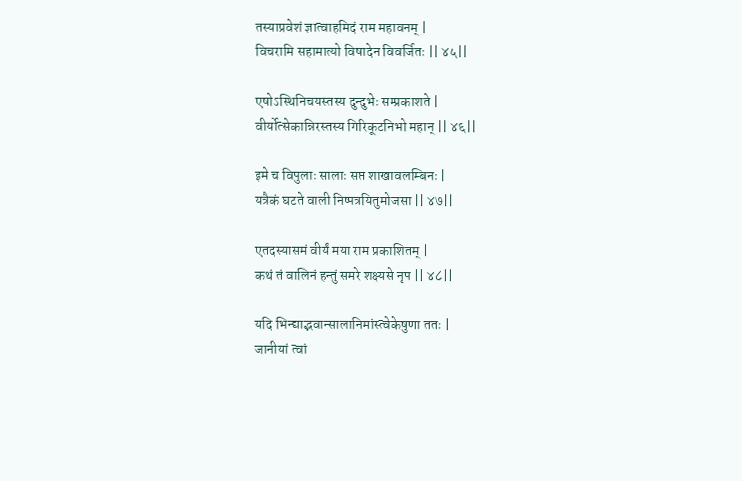तस्याप्रवेशं ज्ञात्वाहमिदं राम महावनम् |
विचरामि सहामात्यो विषादेन विवर्जितः || ४५||

एषोऽस्थिनिचयस्तस्य दुन्दुभेः सम्प्रकाशते |
वीर्योत्सेकान्निरस्तस्य गिरिकूटनिभो महान् || ४६||

इमे च विपुलाः सालाः सप्त शाखावलम्बिनः |
यत्रैकं घटते वाली निष्पत्रयितुमोजसा || ४७||

एतदस्यासमं वीर्यं मया राम प्रकाशितम् |
कथं तं वालिनं हन्तुं समरे शक्ष्यसे नृप || ४८||

यदि भिन्द्याद्भवान्सालानिमांस्त्वेकेषुणा ततः |
जानीयां त्वां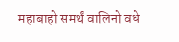महाबाहो समर्थं वालिनो वधे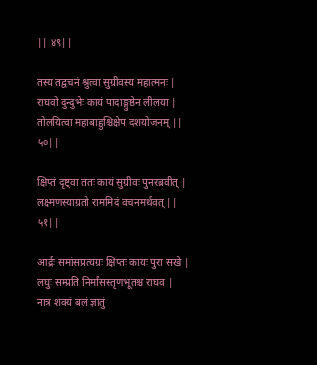|| ४९||

तस्य तद्वचनं श्रुत्वा सुग्रीवस्य महात्मनः |
राघवो दुन्दुभेः कायं पादाङ्गुष्ठेन लीलया |
तोलयित्वा महाबाहुश्चिक्षेप दशयोजनम् || ५०||

क्षिप्तं दृष्ट्वा ततः कायं सुग्रीवः पुनरब्रवीत् |
लक्ष्मणस्याग्रतो राममिदं वचनमर्थवत् || ५१||

आर्द्रः समांसप्रत्यग्रः क्षिप्तः कायः पुरा सखे |
लघुः सम्प्रति निर्मांसस्तृणभूतश्च राघव |
नात्र शक्यं बलं ज्ञातुं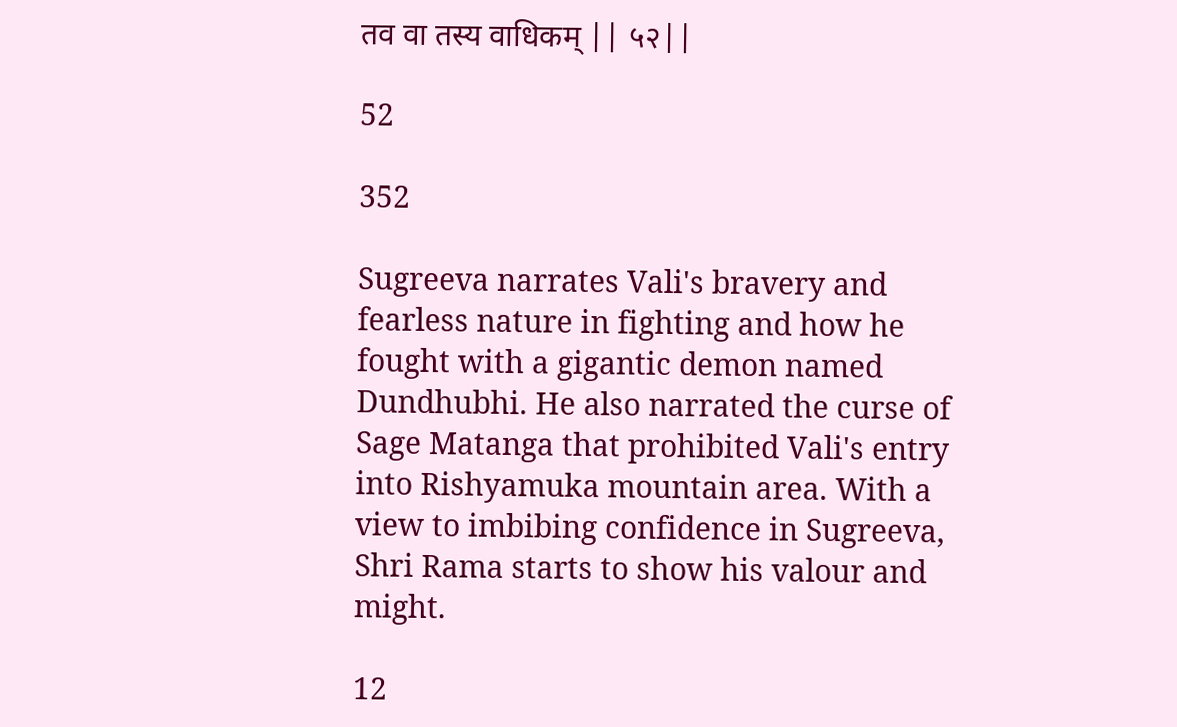तव वा तस्य वाधिकम् || ५२||

52

352

Sugreeva narrates Vali's bravery and fearless nature in fighting and how he fought with a gigantic demon named Dundhubhi. He also narrated the curse of Sage Matanga that prohibited Vali's entry into Rishyamuka mountain area. With a view to imbibing confidence in Sugreeva, Shri Rama starts to show his valour and might.

12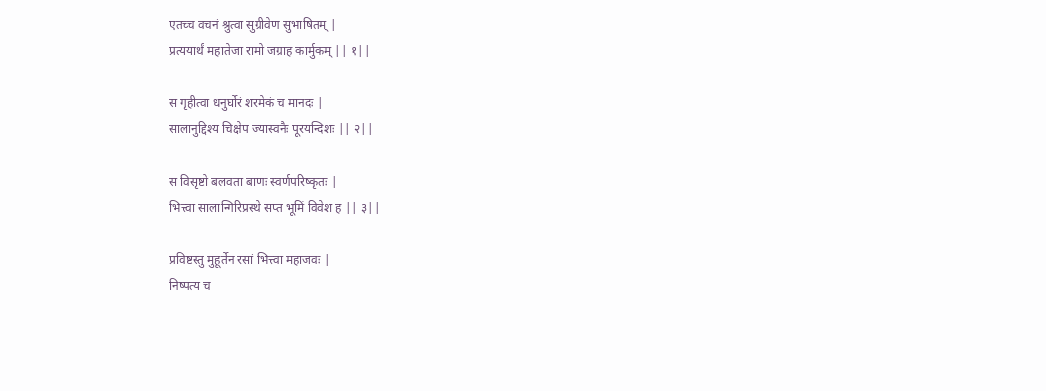एतच्च वचनं श्रुत्वा सुग्रीवेण सुभाषितम् |
प्रत्ययार्थं महातेजा रामो जग्राह कार्मुकम् || १||

स गृहीत्वा धनुर्घोरं शरमेकं च मानदः |
सालानुद्दिश्य चिक्षेप ज्यास्वनैः पूरयन्दिशः || २||

स विसृष्टो बलवता बाणः स्वर्णपरिष्कृतः |
भित्त्वा सालान्गिरिप्रस्थे सप्त भूमिं विवेश ह || ३||

प्रविष्टस्तु मुहूर्तेन रसां भित्त्वा महाजवः |
निष्पत्य च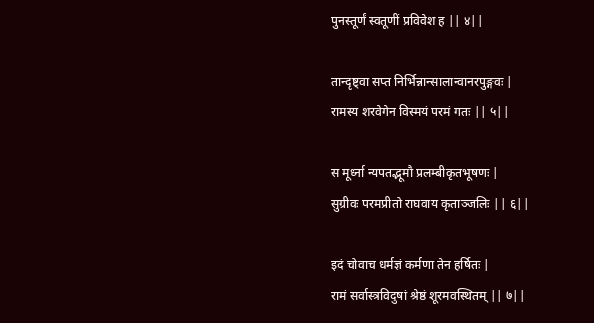पुनस्तूर्णं स्वतूणीं प्रविवेश ह || ४||

तान्दृष्ट्वा सप्त निर्भिन्नान्सालान्वानरपुङ्गवः |
रामस्य शरवेगेन विस्मयं परमं गतः || ५||

स मूर्ध्ना न्यपतद्भूमौ प्रलम्बीकृतभूषणः |
सुग्रीवः परमप्रीतो राघवाय कृताञ्जलिः || ६||

इदं चोवाच धर्मज्ञं कर्मणा तेन हर्षितः |
रामं सर्वास्त्रविदुषां श्रेष्ठं शूरमवस्थितम् || ७||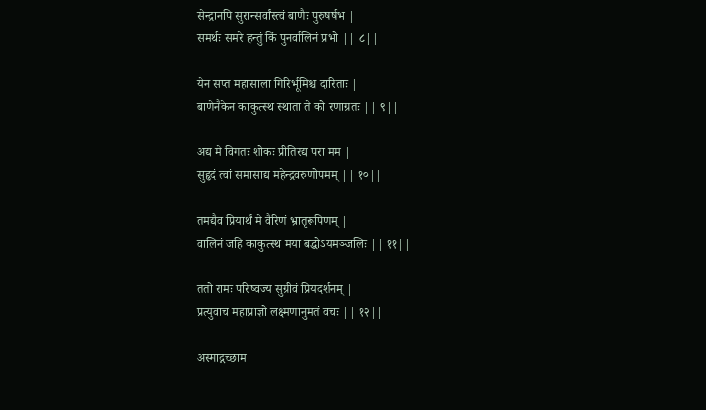सेन्द्रानपि सुरान्सर्वांस्त्वं बाणैः पुरुषर्षभ |
समर्थः समरे हन्तुं किं पुनर्वालिनं प्रभो || ८||

येन सप्त महासाला गिरिर्भूमिश्च दारिताः |
बाणेनैकेन काकुत्स्थ स्थाता ते को रणाग्रतः || ९||

अद्य मे विगतः शोकः प्रीतिरद्य परा मम |
सुहृदं त्वां समासाद्य महेन्द्रवरुणोपमम् || १०||

तमद्यैव प्रियार्थं मे वैरिणं भ्रातृरूपिणम् |
वालिनं जहि काकुत्स्थ मया बद्धोऽयमञ्जलिः || ११||

ततो रामः परिष्वज्य सुग्रीवं प्रियदर्शनम् |
प्रत्युवाच महाप्राज्ञो लक्ष्मणानुमतं वचः || १२||

अस्माद्गच्छाम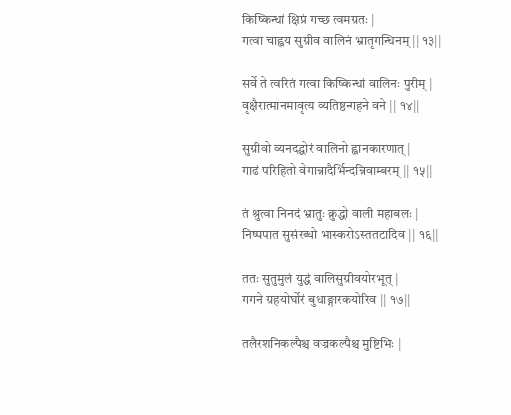किष्किन्धां क्षिप्रं गच्छ त्वमग्रतः |
गत्वा चाह्वय सुग्रीव वालिनं भ्रातृगन्धिनम् || १३||

सर्वे ते त्वरितं गत्वा किष्किन्धां वालिनः पुरीम् |
वृक्षैरात्मानमावृत्य व्यतिष्ठन्गहने वने || १४||

सुग्रीवो व्यनदद्घोरं वालिनो ह्वानकारणात् |
गाढं परिहितो वेगान्नादैर्भिन्दन्निवाम्बरम् || १५||

तं श्रुत्वा निनदं भ्रातुः क्रुद्धो वाली महाबलः |
निष्पपात सुसंरब्धो भास्करोऽस्ततटादिव || १६||

ततः सुतुमुलं युद्धं वालिसुग्रीवयोरभूत् |
गगने ग्रहयोर्घोरं बुधाङ्गारकयोरिव || १७||

तलैरशनिकल्पैश्च वज्रकल्पैश्च मुष्टिभिः |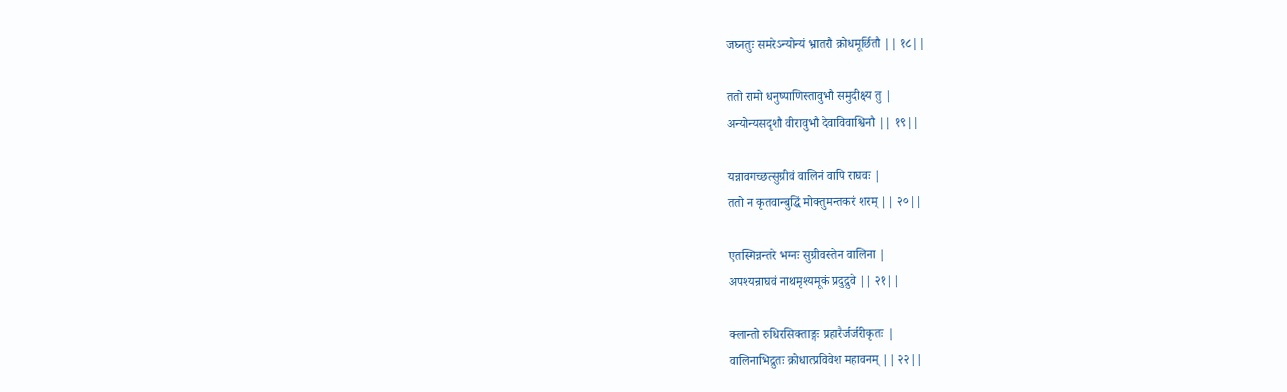जघ्नतुः समरेऽन्योन्यं भ्रातरौ क्रोधमूर्छितौ || १८||

ततो रामो धनुष्पाणिस्तावुभौ समुदीक्ष्य तु |
अन्योन्यसदृशौ वीरावुभौ देवाविवाश्विनौ || १९||

यन्नावगच्छत्सुग्रीवं वालिनं वापि राघवः |
ततो न कृतवान्बुद्धिं मोक्तुमन्तकरं शरम् || २०||

एतस्मिन्नन्तरे भग्नः सुग्रीवस्तेन वालिना |
अपश्यन्राघवं नाथमृश्यमूकं प्रदुद्रुवे || २१||

क्लान्तो रुधिरसिक्ताङ्गः प्रहारैर्जर्जरीकृतः |
वालिनाभिद्रुतः क्रोधात्प्रविवेश महावनम् || २२||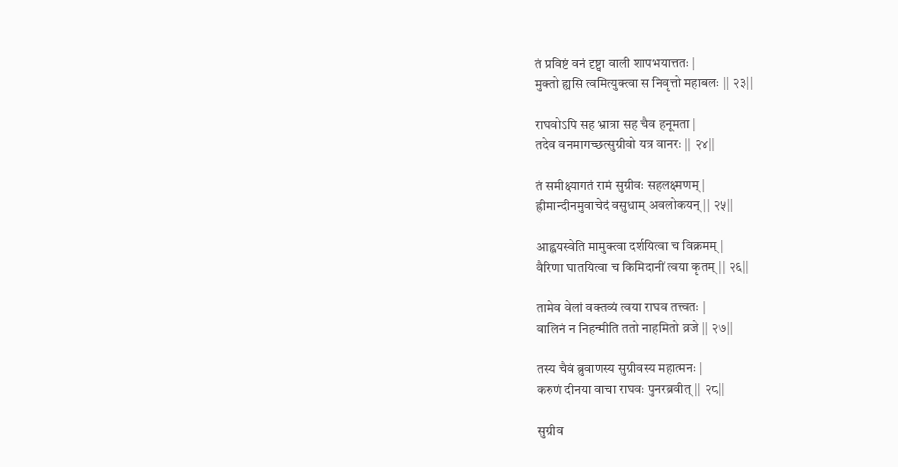तं प्रविष्टं वनं दृष्ट्वा वाली शापभयात्ततः |
मुक्तो ह्यसि त्वमित्युक्त्वा स निवृत्तो महाबलः || २३||

राघवोऽपि सह भ्रात्रा सह चैव हनूमता |
तदेव वनमागच्छत्सुग्रीवो यत्र वानरः || २४||

तं समीक्ष्यागतं रामं सुग्रीवः सहलक्ष्मणम् |
ह्रीमान्दीनमुवाचेदं वसुधाम् अवलोकयन् || २५||

आह्वयस्वेति मामुक्त्वा दर्शयित्वा च विक्रमम् |
वैरिणा घातयित्वा च किमिदानीं त्वया कृतम् || २६||

तामेव वेलां वक्तव्यं त्वया राघव तत्त्वतः |
वालिनं न निहन्मीति ततो नाहमितो व्रजे || २७||

तस्य चैवं ब्रुवाणस्य सुग्रीवस्य महात्मनः |
करुणं दीनया वाचा राघवः पुनरब्रवीत् || २८||

सुग्रीव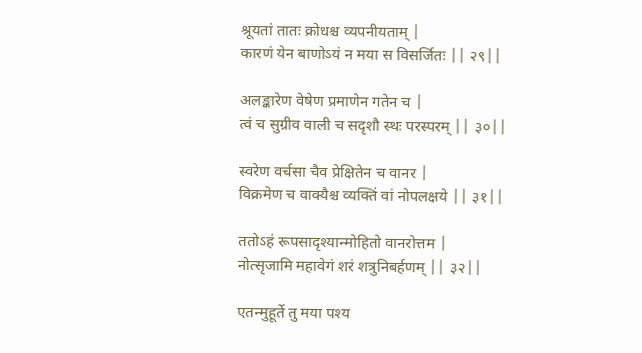श्रूयतां तातः क्रोधश्च व्यपनीयताम् |
कारणं येन बाणोऽयं न मया स विसर्जितः || २९||

अलङ्कारेण वेषेण प्रमाणेन गतेन च |
त्वं च सुग्रीव वाली च सदृशौ स्थः परस्परम् || ३०||

स्वरेण वर्चसा चैव प्रेक्षितेन च वानर |
विक्रमेण च वाक्यैश्च व्यक्तिं वां नोपलक्षये || ३१||

ततोऽहं रूपसादृश्यान्मोहितो वानरोत्तम |
नोत्सृजामि महावेगं शरं शत्रुनिबर्हणम् || ३२||

एतन्मुहूर्ते तु मया पश्य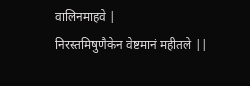वालिनमाहवे |
निरस्तमिषुणैकेन वेष्टमानं महीतले ||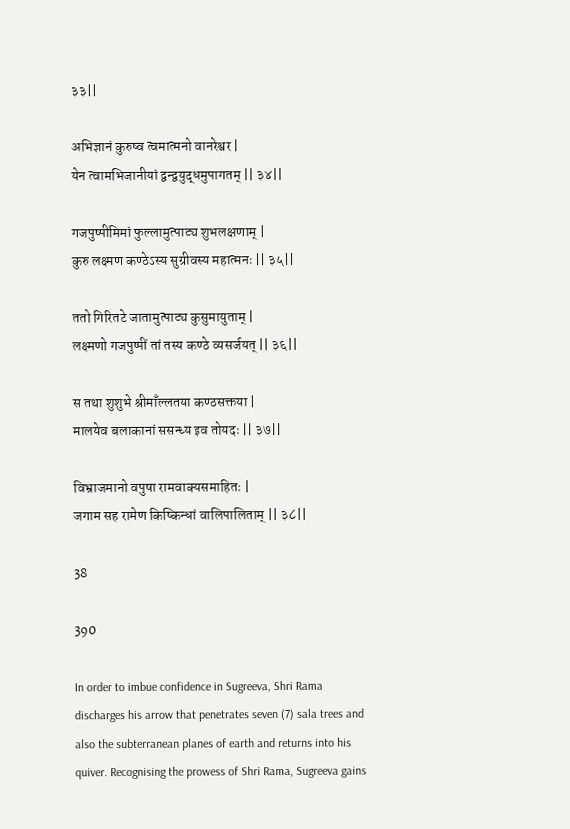३३||

अभिज्ञानं कुरुष्व त्वमात्मनो वानरेश्वर |
येन त्वामभिजानीयां द्वन्द्वयुद्धमुपागतम् || ३४||

गजपुष्पीमिमां फुल्लामुत्पाट्य शुभलक्षणाम् |
कुरु लक्ष्मण कण्ठेऽस्य सुग्रीवस्य महात्मनः || ३५||

ततो गिरितटे जातामुत्पाट्य कुसुमायुताम् |
लक्ष्मणो गजपुष्पीं तां तस्य कण्ठे व्यसर्जयत् || ३६||

स तथा शुशुभे श्रीमाँल्लतया कण्ठसक्तया |
मालयेव बलाकानां ससन्ध्य इव तोयदः || ३७||

विभ्राजमानो वपुषा रामवाक्यसमाहितः |
जगाम सह रामेण किष्किन्धां वालिपालिताम् || ३८||

38

390

In order to imbue confidence in Sugreeva, Shri Rama discharges his arrow that penetrates seven (7) sala trees and also the subterranean planes of earth and returns into his quiver. Recognising the prowess of Shri Rama, Sugreeva gains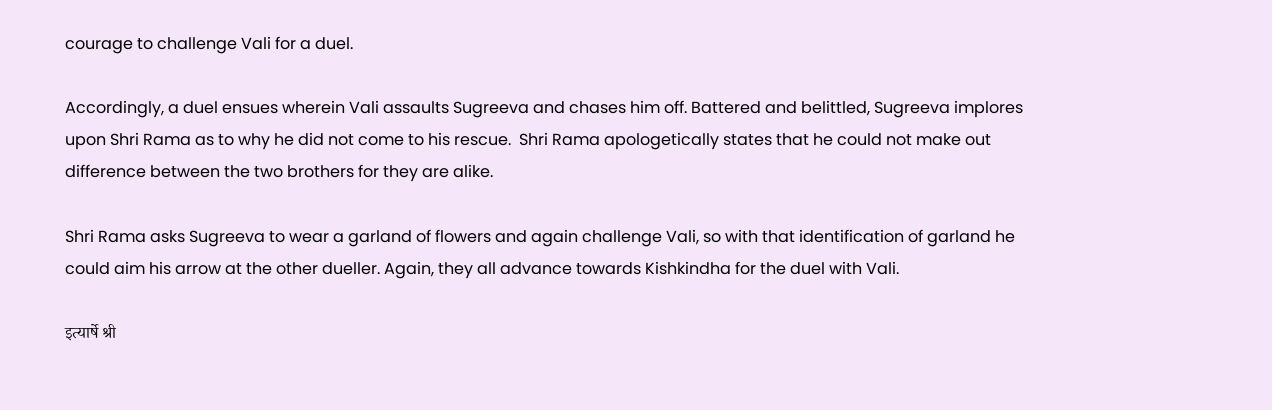courage to challenge Vali for a duel.

Accordingly, a duel ensues wherein Vali assaults Sugreeva and chases him off. Battered and belittled, Sugreeva implores upon Shri Rama as to why he did not come to his rescue.  Shri Rama apologetically states that he could not make out difference between the two brothers for they are alike.

Shri Rama asks Sugreeva to wear a garland of flowers and again challenge Vali, so with that identification of garland he could aim his arrow at the other dueller. Again, they all advance towards Kishkindha for the duel with Vali.

इत्यार्षे श्री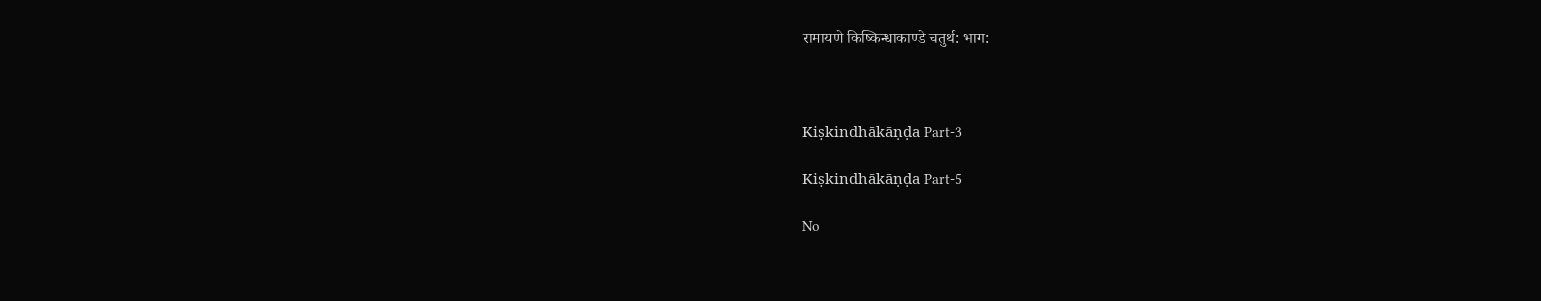रामायणे किष्किन्धाकाण्डे चतुर्थ: भाग:



Kiṣkindhākāṇḍa Part-3

Kiṣkindhākāṇḍa Part-5

No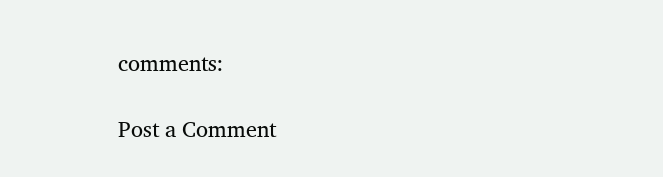comments:

Post a Comment